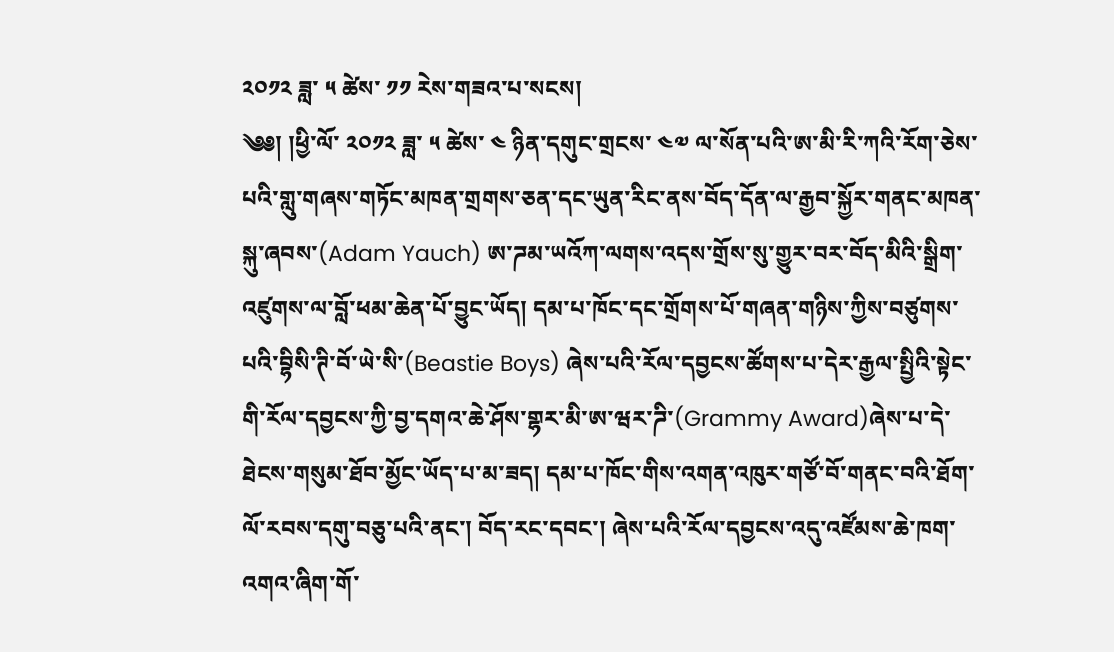༢༠༡༢ ཟླ་ ༥ ཚེས་ ༡༡ རེས་གཟའ་པ་སངས།
༄༅། །ཕྱི་ལོ་ ༢༠༡༢ ཟླ་ ༥ ཚེས་ ༤ ཉིན་དགུང་གྲངས་ ༤༧ ལ་སོན་པའི་ཨ་མི་རི་ཀའི་རོག་ཅེས་པའི་གླུ་གཞས་གཏོང་མཁན་གྲགས་ཅན་དང་ཡུན་རིང་ནས་བོད་དོན་ལ་རྒྱབ་སྐྱོར་གནང་མཁན་སྐུ་ཞབས་(Adam Yauch) ཨ་ཌམ་ཡའོཀ་ལགས་འདས་གྲོས་སུ་གྱུར་བར་བོད་མིའི་སྒྲིག་འཛུགས་ལ་བློ་ཕམ་ཆེན་པོ་བྱུང་ཡོད། དམ་པ་ཁོང་དང་གྲོགས་པོ་གཞན་གཉིས་ཀྱིས་བཙུགས་པའི་བྷིསི་ཊི་བོ་ཡེ་སི་(Beastie Boys) ཞེས་པའི་རོལ་དབྱངས་ཚོགས་པ་དེར་རྒྱལ་སྤྱིའི་སྟེང་གི་རོལ་དབྱངས་ཀྱི་བྱ་དགའ་ཆེ་ཤོས་གྷར་མི་ཨ་ཝར་ཌི་(Grammy Award)ཞེས་པ་དེ་ཐེངས་གསུམ་ཐོབ་མྱོང་ཡོད་པ་མ་ཟད། དམ་པ་ཁོང་གིས་འགན་འཁུར་གཙོ་བོ་གནང་བའི་ཐོག་ལོ་རབས་དགུ་བཅུ་པའི་ནང་། བོད་རང་དབང་། ཞེས་པའི་རོལ་དབྱངས་འདུ་འཛོམས་ཆེ་ཁག་འགའ་ཞིག་གོ་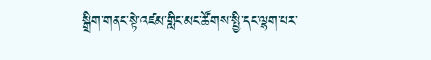སྒྲིག་གནང་སྟེ་འཛམ་གླིང་མང་ཚོགས་སྤྱི་དང་ལྷག་པར་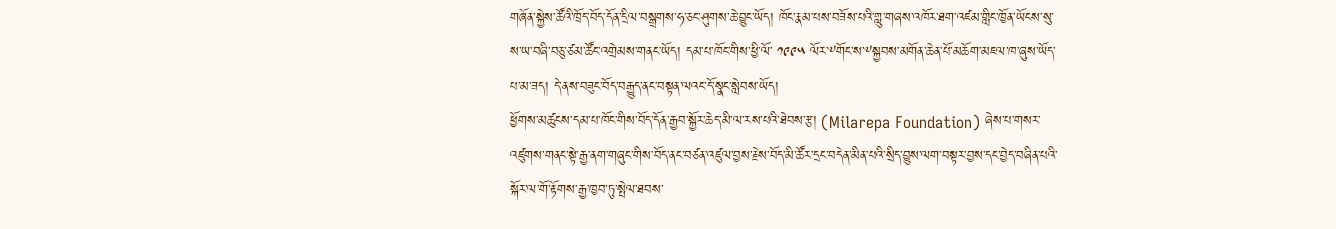གཞོན་སྐྱེས་ཚོའི་ཁྲོད་བོད་དོན་དྲིལ་བསྒྲགས་ཧ་ཅང་ཤུགས་ཆེ་བྱུང་ཡོད། ཁོང་རྣམ་པས་བཟོས་པའི་གླུ་གཞས་འཁོར་ཐག་འཛམ་གླིང་ཁྱོན་ཡོངས་སུ་ས་ཡ་བཞི་བཅུ་ཙམ་ཚོང་འགྲེམས་གནང་ཡོད། དམ་པ་ཁོང་གིས་ཕྱི་ལོ་ ༡༩༩༥ ལོར་༸གོང་ས་༸སྐྱབས་མགོན་ཆེན་པོ་མཆོག་མཇལ་ཁ་ཞུས་ཡོད་པ་མ་ཟད། དེ་ནས་བཟུང་བོད་བརྒྱུད་ནང་བསྟན་ལའང་དོ་སྣང་སླེབས་ཡོད།
ཕྱོགས་མཚུངས་དམ་པ་ཁོང་གིས་བོད་དོན་རྒྱབ་སྐྱོར་ཆེད་མི་ལ་རས་པའི་ཐེབས་རྩ། (Milarepa Foundation) ཞེས་པ་གསར་འཛུགས་གནང་སྟེ་རྒྱ་ནག་གཞུང་གིས་བོད་ནང་བཙན་འཛུལ་བྱས་རྗེས་བོད་མི་ཚོར་དྲང་བདེན་མིན་པའི་སྲིད་བྱུས་ལག་བསྟར་བྱས་དང་བྱེད་བཞིན་པའི་སྐོར་ལ་གོ་རྟོགས་རྒྱ་ཁྱབ་ཏུ་སྤེལ་ཐབས་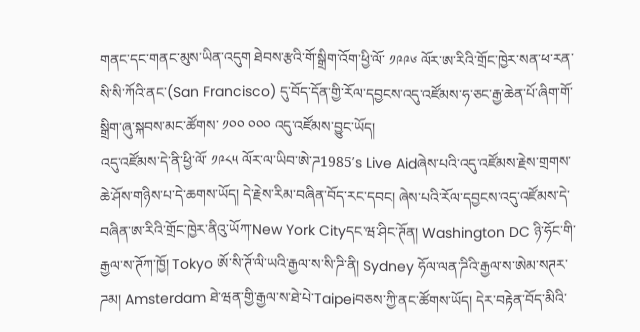གནང་དང་གནང་མུས་ཡིན་འདུག ཐེབས་རྩའི་གོ་སྒྲིག་འོག་ཕྱི་ལོ་ ༡༩༩༦ ལོར་ཨ་རིའི་གྲོང་ཁྱེར་སན་ཕ་རན་སི་སི་ཀོའི་ནང་(San Francisco) དུ་བོད་དོན་གྱི་རོལ་དབྱངས་འདུ་འཛོམས་ཧ་ཅང་རྒྱ་ཆེན་པོ་ཞིག་གོ་སྒྲིག་ཞུ་སྐབས་མང་ཚོགས་ ༡༠༠ ༠༠༠ འདུ་འཛོམས་བྱུང་ཡོད།
འདུ་འཛོམས་དེ་ནི་ཕྱི་ལོ་ ༡༩༨༥ ལོར་ལ་ཡིབ་ཨེ་ཌ1985′s Live Aidཞེས་པའི་འདུ་འཛོམས་རྗེས་གྲགས་ཆེ་ཤོས་གཉིས་པ་དེ་ཆགས་ཡོད། དེ་རྗེས་རིམ་བཞིན་བོད་རང་དབང། ཞེས་པའི་རོལ་དབྱངས་འདུ་འཛོམས་དེ་བཞིན་ཨ་རིའི་གྲོང་ཁྱེར་ནིའུ་ཡོཀ་New York Cityདང་ཝ་ཤིང་ཊོན། Washington DC ཉི་ཧོང་གི་རྒྱལ་ས་ཊོཀ་ཁྱོ། Tokyo ཨོ་སི་ཊོ་ལི་ཡའི་རྒྱལ་ས་སི་ཌི་ནི། Sydney ཧོལ་ལན་ཌིའི་རྒྱལ་ས་ཨེམ་སཊར་ཌམ། Amsterdam ཐེ་ཝན་གྱི་རྒྱལ་ས་ཐེ་པེ་Taipeiབཅས་ཀྱི་ནང་ཚོགས་ཡོད། དེར་བརྟེན་བོད་མིའི་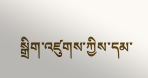སྒྲིག་འཛུགས་ཀྱིས་དམ་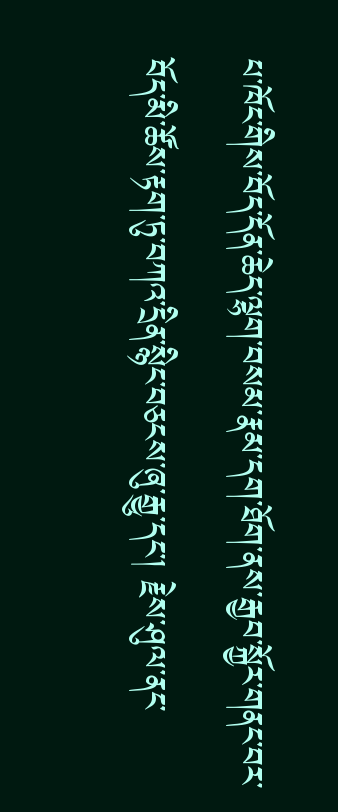པ་ཁོང་གིས་བོད་དོན་ཆེད་ལྷག་བསམ་རྣམ་དག་ཐོག་ནས་རྒྱབ་སྐྱོར་གནང་བར་བོད་མི་ཚོས་རྟག་ཏུ་བཀའ་དྲིན་སྙིང་བཅངས་ཞུ་རྒྱུ་དང་། རྗེས་ཤུལ་ནང་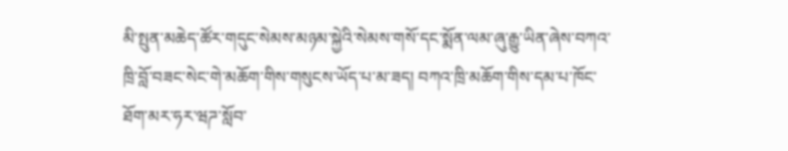མི་སྤུན་མཆེད་ཚོར་གདུང་སེམས་མཉམ་སྐྱེའི་སེམས་གསོ་དང་སྨོན་ལམ་ཞུ་རྒྱུ་ཡིན་ཞེས་བཀའ་ཁྲི་བློ་བཟང་སེང་གེ་མཆོག་གིས་གསུངས་ཡོད་པ་མ་ཟད། བཀའ་ཁྲི་མཆོག་གིས་དམ་པ་ཁོང་ཐོག་མར་ཧར་ཝཌ་སློབ་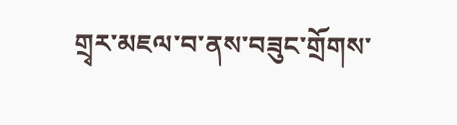གྲྭར་མཇལ་བ་ནས་བཟུང་གྲོགས་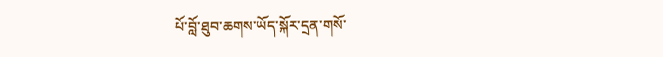པོ་བློ་ཐུབ་ཆགས་ཡོད་སྐོར་དྲན་གསོ་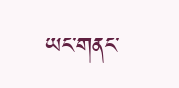ཡང་གནང་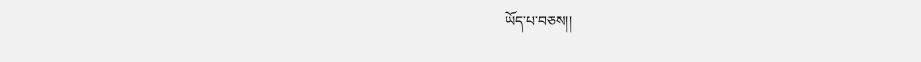ཡོད་པ་བཅས།།